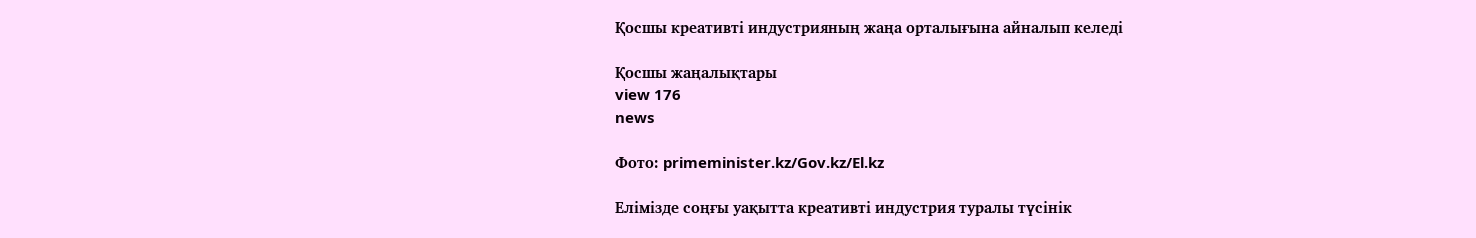Қосшы креативті индустрияның жаңа орталығына айналып келеді

Қосшы жаңалықтары
view 176
news

Фото: primeminister.kz/Gov.kz/El.kz

Елімізде соңғы уақытта креативті индустрия туралы түсінік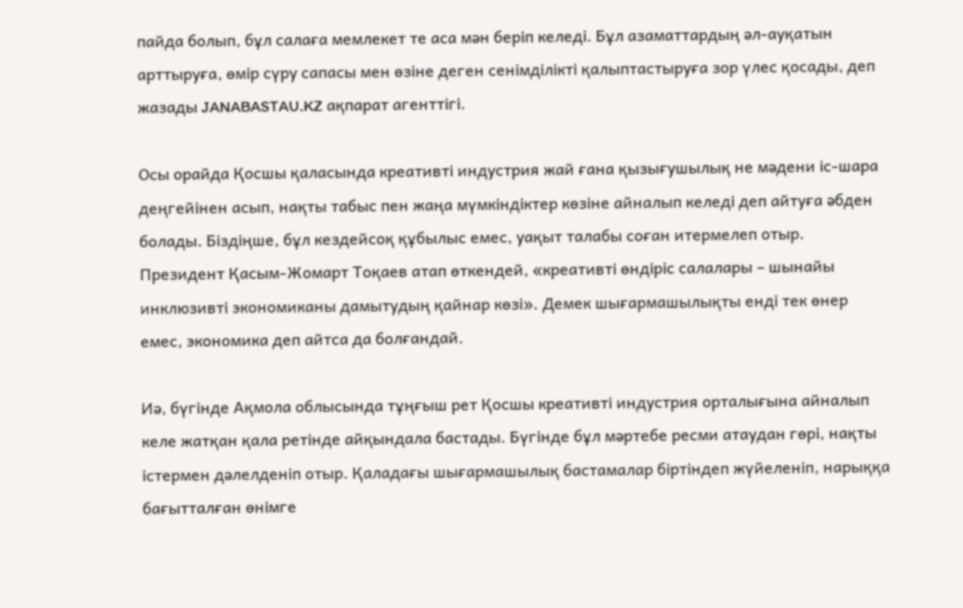пайда болып, бұл салаға мемлекет те аса мән беріп келеді. Бұл азаматтардың әл-ауқатын арттыруға, өмір сүру сапасы мен өзіне деген сенімділікті қалыптастыруға зор үлес қосады, деп жазады JANABASTAU.KZ ақпарат агенттігі.

Осы орайда Қосшы қаласында креативті индустрия жай ғана қызығушылық не мәдени іс-шара деңгейінен асып, нақты табыс пен жаңа мүмкіндіктер көзіне айналып келеді деп айтуға әбден болады. Біздіңше, бұл кездейсоқ құбылыс емес, уақыт талабы соған итермелеп отыр. Президент Қасым-Жомарт Тоқаев атап өткендей, «креативті өндіріс салалары – шынайы инклюзивті экономиканы дамытудың қайнар көзі». Демек шығармашылықты енді тек өнер емес, экономика деп айтса да болғандай.

Иә, бүгінде Ақмола облысында тұңғыш рет Қосшы креативті индустрия орталығына айналып келе жатқан қала ретінде айқындала бастады. Бүгінде бұл мәртебе ресми атаудан гөрі, нақты істермен дәлелденіп отыр. Қаладағы шығармашылық бастамалар біртіндеп жүйеленіп, нарыққа бағытталған өнімге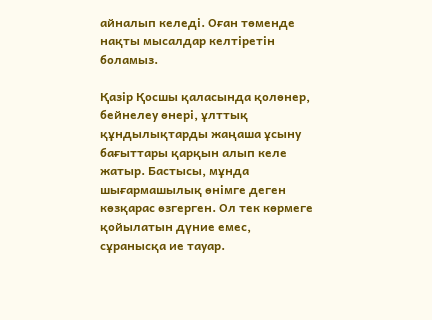айналып келеді. Оған төменде нақты мысалдар келтіретін боламыз.

Қазір Қосшы қаласында қолөнер, бейнелеу өнері, ұлттық құндылықтарды жаңаша ұсыну бағыттары қарқын алып келе жатыр. Бастысы, мұнда шығармашылық өнімге деген көзқарас өзгерген. Ол тек көрмеге қойылатын дүние емес, сұранысқа ие тауар.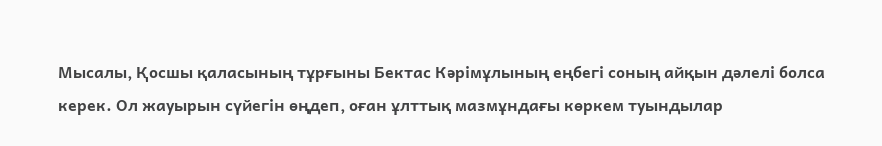Мысалы, Қосшы қаласының тұрғыны Бектас Кәрімұлының еңбегі соның айқын дәлелі болса керек. Ол жауырын сүйегін өңдеп, оған ұлттық мазмұндағы көркем туындылар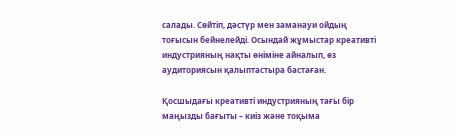салады. Сөйтіп, дәстүр мен заманауи ойдың тоғысын бейнелейді. Осындай жұмыстар креативті индустрияның нақты өніміне айналып, өз аудиториясын қалыптастыра бастаған.

Қосшыдағы креативті индустрияның тағы бір маңызды бағыты – киіз және тоқыма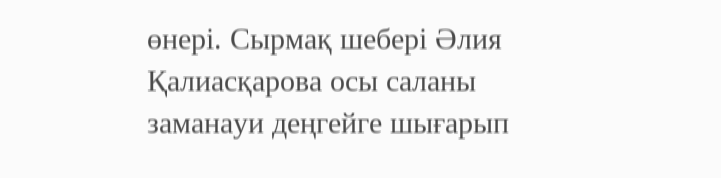өнері. Сырмақ шебері Әлия Қалиасқарова осы саланы заманауи деңгейге шығарып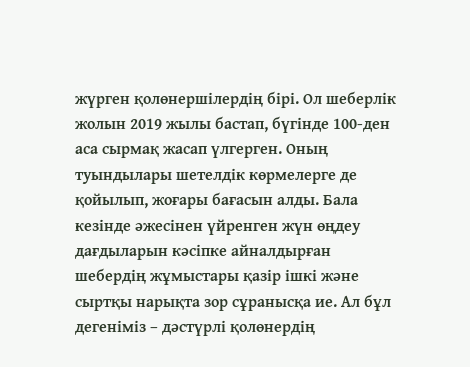жүрген қолөнершілердің бірі. Ол шеберлік жолын 2019 жылы бастап, бүгінде 100-ден аса сырмақ жасап үлгерген. Оның туындылары шетелдік көрмелерге де қойылып, жоғары бағасын алды. Бала кезінде әжесінен үйренген жүн өңдеу дағдыларын кәсіпке айналдырған шебердің жұмыстары қазір ішкі және сыртқы нарықта зор сұранысқа ие. Ал бұл дегеніміз – дәстүрлі қолөнердің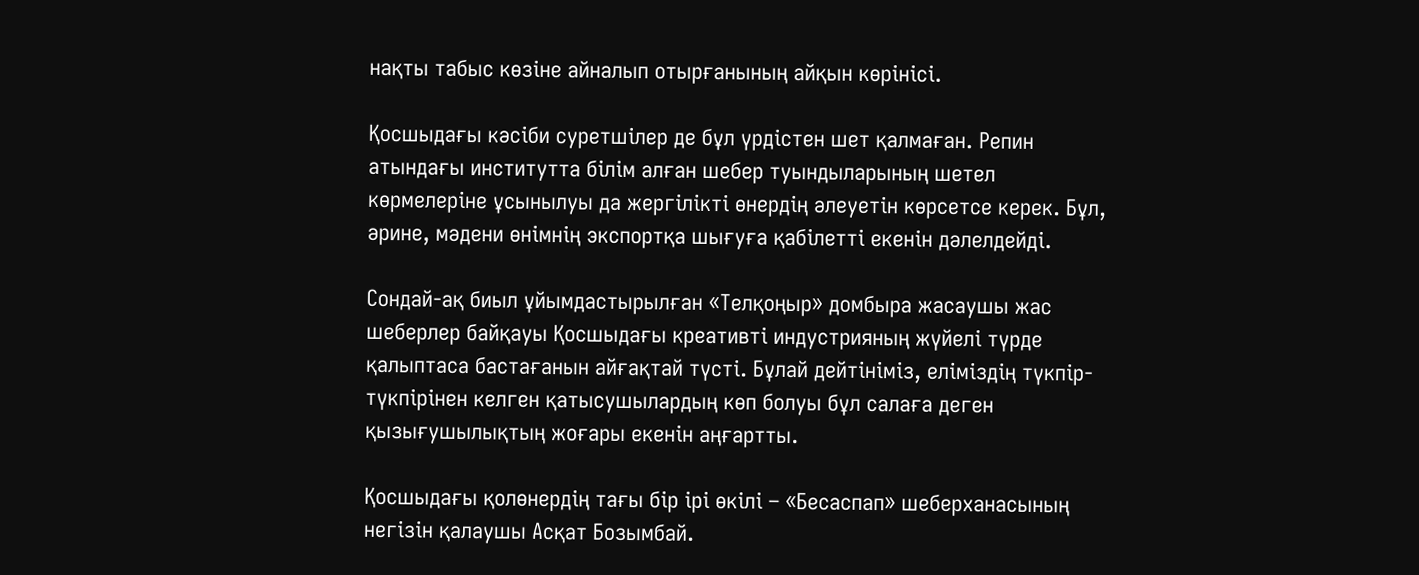нақты табыс көзіне айналып отырғанының айқын көрінісі.

Қосшыдағы кәсіби суретшілер де бұл үрдістен шет қалмаған. Репин атындағы институтта білім алған шебер туындыларының шетел көрмелеріне ұсынылуы да жергілікті өнердің әлеуетін көрсетсе керек. Бұл, әрине, мәдени өнімнің экспортқа шығуға қабілетті екенін дәлелдейді.

Сондай-ақ биыл ұйымдастырылған «Телқоңыр» домбыра жасаушы жас шеберлер байқауы Қосшыдағы креативті индустрияның жүйелі түрде қалыптаса бастағанын айғақтай түсті. Бұлай дейтініміз, еліміздің түкпір-түкпірінен келген қатысушылардың көп болуы бұл салаға деген қызығушылықтың жоғары екенін аңғартты.

Қосшыдағы қолөнердің тағы бір ірі өкілі – «Бесаспап» шеберханасының негізін қалаушы Асқат Бозымбай.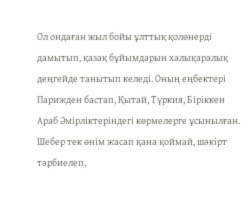Ол ондаған жыл бойы ұлттық қолөнерді дамытып, қазақ бұйымдарын халықаралық деңгейде танытып келеді. Оның еңбектері Парижден бастап, Қытай, Түркия, Біріккен Араб Әмірліктеріндегі көрмелерге ұсынылған. Шебер тек өнім жасап қана қоймай, шәкірт тәрбиелеп,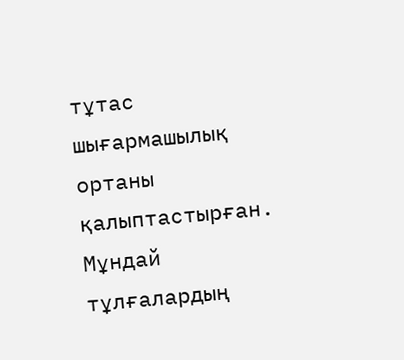тұтас шығармашылық ортаны қалыптастырған. Мұндай тұлғалардың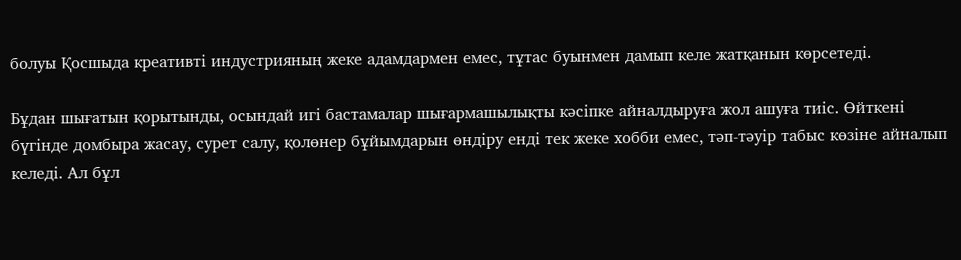болуы Қосшыда креативті индустрияның жеке адамдармен емес, тұтас буынмен дамып келе жатқанын көрсетеді.

Бұдан шығатын қорытынды, осындай игі бастамалар шығармашылықты кәсіпке айналдыруға жол ашуға тиіс. Өйткені бүгінде домбыра жасау, сурет салу, қолөнер бұйымдарын өндіру енді тек жеке хобби емес, тәп-тәуір табыс көзіне айналып келеді. Ал бұл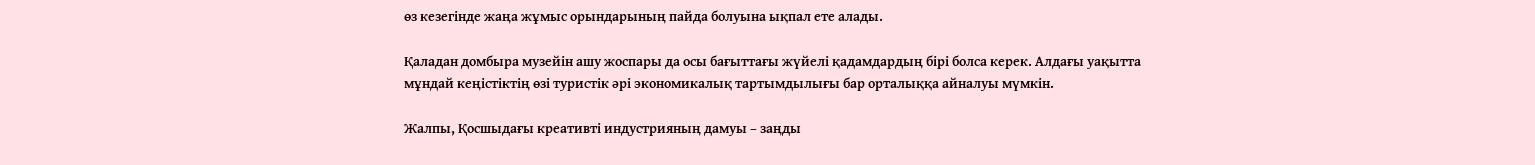өз кезегінде жаңа жұмыс орындарының пайда болуына ықпал ете алады.

Қаладан домбыра музейін ашу жоспары да осы бағыттағы жүйелі қадамдардың бірі болса керек. Алдағы уақытта мұндай кеңістіктің өзі туристік әрі экономикалық тартымдылығы бар орталыққа айналуы мүмкін.

Жалпы, Қосшыдағы креативті индустрияның дамуы – заңды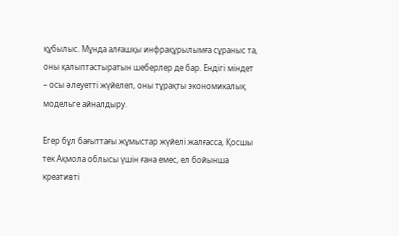құбылыс. Мұнда алғашқы инфрақұрылымға сұраныс та, оны қалыптастыратын шеберлер де бар. Ендігі міндет – осы әлеуетті жүйелеп, оны тұрақты экономикалық модельге айналдыру.

Егер бұл бағыттағы жұмыстар жүйелі жалғасса, Қосшы тек Ақмола облысы үшін ғана емес, ел бойынша креативті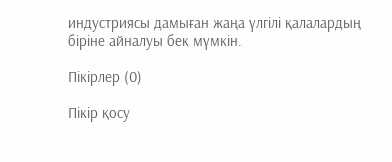индустриясы дамыған жаңа үлгілі қалалардың біріне айналуы бек мүмкін.

Пікірлер (0)

Пікір қосу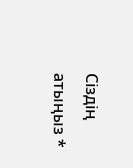Сіздің атыңыз *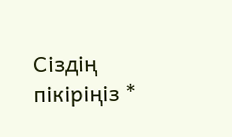Сіздің пікіріңіз *